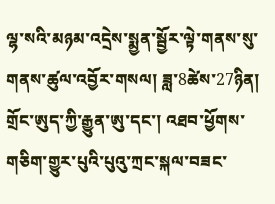ལྷ་སའི་མཉམ་འདྲེས་སྨྱན་སྦྱོར་ལྟེ་གནས་སུ་གནས་ཚུལ་འབྱོར་གསལ། ཟླ་8ཚེས་27ཉིན། གྲོང་ཨུད་ཀྱི་རྒྱུན་ཨུ་དང་། འཐབ་ཕྱོགས་གཅིག་གྱུར་པུའི་པུའུ་ཀྲང་སྐལ་བཟང་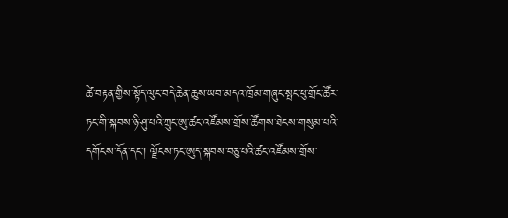ཚེ་བརྟན་གྱིས་སྟོད་ལུང་བདེ་ཆེན་ཆུས་ཡབ་མདའ་ཁྲོམ་གཞུང་སྤང་ཕུ་གྲོང་ཚོར་ཏང་གི་སྐབས་ཉི་ཤུ་པའི་ཀྲུང་ཨུ་ཚང་འཛོམས་གྲོས་ཚོགས་ཐེངས་གསུམ་པའི་དགོངས་དོན་དང་། ལྗོངས་ཏང་ཨུད་སྐབས་བཅུ་པའི་ཚང་འཛོམས་གྲོས་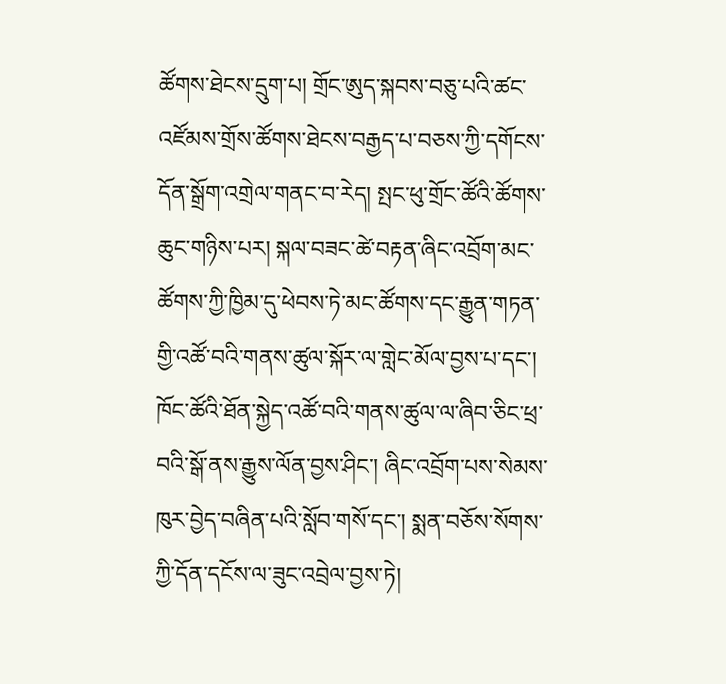ཚོགས་ཐེངས་དྲུག་པ། གྲོང་ཨུད་སྐབས་བཅུ་པའི་ཚང་འཛོམས་གྲོས་ཚོགས་ཐེངས་བརྒྱད་པ་བཅས་ཀྱི་དགོངས་དོན་སྒྲོག་འགྲེལ་གནང་བ་རེད། སྤང་ཕུ་གྲོང་ཚོའི་ཚོགས་ཆུང་གཉིས་པར། སྐལ་བཟང་ཚེ་བརྟན་ཞིང་འབྲོག་མང་ཚོགས་ཀྱི་ཁྱིམ་དུ་ཕེབས་ཏེ་མང་ཚོགས་དང་རྒྱུན་གཏན་གྱི་འཚོ་བའི་གནས་ཚུལ་སྐོར་ལ་གླེང་མོལ་བྱས་པ་དང་། ཁོང་ཚོའི་ཐོན་སྐྱེད་འཚོ་བའི་གནས་ཚུལ་ལ་ཞིབ་ཅིང་ཕྲ་བའི་སྒོ་ནས་རྒྱུས་ལོན་བྱས་ཤིང་། ཞིང་འབྲོག་པས་སེམས་ཁུར་བྱེད་བཞིན་པའི་སློབ་གསོ་དང་། སྨན་བཅོས་སོགས་ཀྱི་དོན་དངོས་ལ་ཟུང་འབྲེལ་བྱས་ཏེ།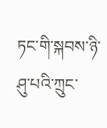ཏང་གི་སྐབས་ཉི་ཤུ་པའི་ཀྲུང་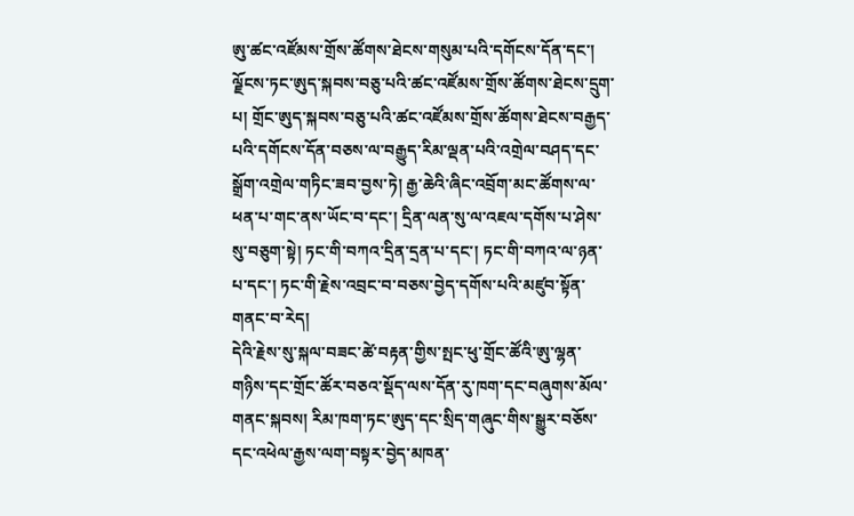ཨུ་ཚང་འཛོམས་གྲོས་ཚོགས་ཐེངས་གསུམ་པའི་དགོངས་དོན་དང་། ལྗོངས་ཏང་ཨུད་སྐབས་བཅུ་པའི་ཚང་འཛོམས་གྲོས་ཚོགས་ཐེངས་དྲུག་པ། གྲོང་ཨུད་སྐབས་བཅུ་པའི་ཚང་འཛོམས་གྲོས་ཚོགས་ཐེངས་བརྒྱད་པའི་དགོངས་དོན་བཅས་ལ་བརྒྱུད་རིམ་ལྡན་པའི་འགྲེལ་བཤད་དང་སྒྲོག་འགྲེལ་གཏིང་ཟབ་བྱས་ཏེ། རྒྱ་ཆེའི་ཞིང་འབྲོག་མང་ཚོགས་ལ་ཕན་པ་གང་ནས་ཡོང་བ་དང་། དྲིན་ལན་སུ་ལ་འཇལ་དགོས་པ་ཤེས་སུ་བཅུག་སྟེ། ཏང་གི་བཀའ་དྲིན་དྲན་པ་དང་། ཏང་གི་བཀའ་ལ་ཉན་པ་དང་། ཏང་གི་རྗེས་འབྲང་བ་བཅས་བྱེད་དགོས་པའི་མཛུབ་སྟོན་གནང་བ་རེད།
དེའི་རྗེས་སུ་སྐལ་བཟང་ཚེ་བརྟན་གྱིས་སྤང་ཕུ་གྲོང་ཚོའི་ཨུ་ལྷན་གཉིས་དང་གྲོང་ཚོར་བཅའ་སྡོད་ལས་དོན་རུ་ཁག་དང་བཞུགས་མོལ་གནང་སྐབས། རིམ་ཁག་ཏང་ཨུད་དང་སྲིད་གཞུང་གིས་སྒྱུར་བཅོས་དང་འཕེལ་རྒྱས་ལག་བསྟར་བྱེད་མཁན་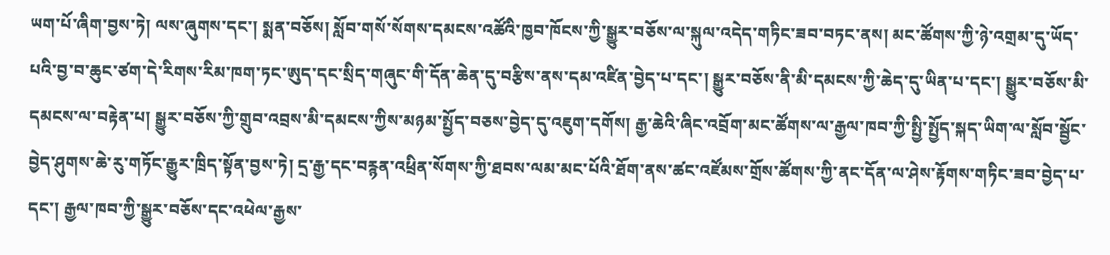ཡག་པོ་ཞིག་བྱས་ཏེ། ལས་ཞུགས་དང་། སྨན་བཅོས། སློབ་གསོ་སོགས་དམངས་འཚོའི་ཁྱབ་ཁོངས་ཀྱི་སྒྱུར་བཅོས་ལ་སྐུལ་འདེད་གཏིང་ཟབ་བཏང་ནས། མང་ཚོགས་ཀྱི་ཉེ་འགྲམ་དུ་ཡོད་པའི་བྱ་བ་ཆུང་ཙག་དེ་རིགས་རིམ་ཁག་ཏང་ཨུད་དང་སྲིད་གཞུང་གི་དོན་ཆེན་དུ་བརྩིས་ནས་དམ་འཛིན་བྱེད་པ་དང་། སྒྱུར་བཅོས་ནི་མི་དམངས་ཀྱི་ཆེད་དུ་ཡིན་པ་དང་། སྒྱུར་བཅོས་མི་དམངས་ལ་བརྟེན་པ། སྒྱུར་བཅོས་ཀྱི་གྲུབ་འབྲས་མི་དམངས་ཀྱིས་མཉམ་སྤྱོད་བཅས་བྱེད་དུ་འཇུག་དགོས། རྒྱ་ཆེའི་ཞིང་འབྲོག་མང་ཚོགས་ལ་རྒྱལ་ཁབ་ཀྱི་སྤྱི་སྤྱོད་སྐད་ཡིག་ལ་སློབ་སྦྱོང་བྱེད་ཤུགས་ཆེ་རུ་གཏོང་རྒྱུར་ཁྲིད་སྟོན་བྱས་ཏེ། དྲ་རྒྱ་དང་བརྙན་འཕྲིན་སོགས་ཀྱི་ཐབས་ལམ་མང་པོའི་ཐོག་ནས་ཚང་འཛོམས་གྲོས་ཚོགས་ཀྱི་ནང་དོན་ལ་ཤེས་རྟོགས་གཏིང་ཟབ་བྱེད་པ་དང་། རྒྱལ་ཁབ་ཀྱི་སྒྱུར་བཅོས་དང་འཕེལ་རྒྱས་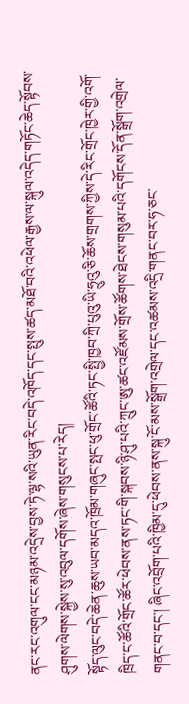ནང་རང་འགུལ་ངང་མཉམ་འདྲེས་བྱས་ཏེ་ལྷ་སའི་ཡུན་རིང་བདེ་འཁོད་དང་སྤུས་ཚད་མཐོ་བའི་འཕེལ་རྒྱས་ལ་སྐུལ་འདེད་གཏོང་ཆེད་སྟོབས་ཤུགས་ལེགས་སྐྱེས་སུ་འབུལ་དགོས་ཞེས་གསུངས་པ་རེད།
སྟོད་ལུང་བདེ་ཆེན་ཆུས་ཡབ་མདའ་ཁྲོམ་གཞུང་སྤང་ཕུ་གྲོང་ཚོའི་ཏང་སྤྱི་ཁྱབ་ཀྲི་པུའུ་ཡི་ཧྲུའུ་ཅི་ཆོས་གྲགས་ཀྱིས་དེ་རིང་གྲོང་ཁྱེར་གྱི་འགོ་ཁྲིད་ང་ཚོའི་གྲོང་ཚོར་ཕེབས་ནས་ཏང་གི་སྐབས་ཉི་ཤུ་པའི་ཀྲུང་ཨུ་ཚང་འཛོམས་གྲོས་ཚོགས་ཐེངས་གསུམ་པའི་དགོངས་དོན་སྒྲོག་འགྲེལ་གནང་བ་དང་། ཞིང་འབྲོག་པའི་ཁྱིམ་དུ་ཕེབས་ནས་སྐུ་ངོ་མས་སྒྲོག་འགྲེལ་དང་འཚམས་འདྲི་གནང་བར་ཧ་ཅང་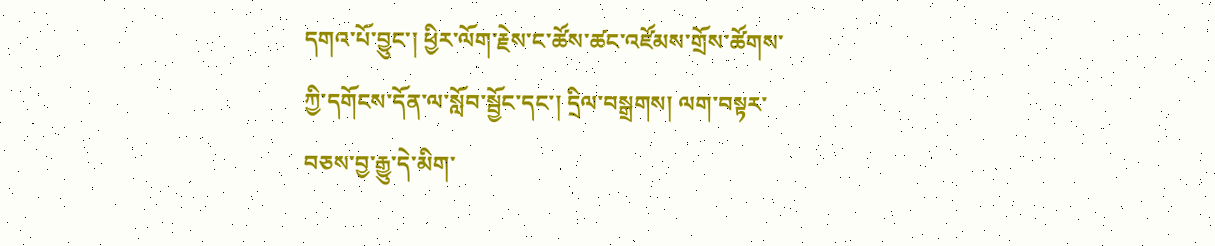དགའ་པོ་བྱུང་། ཕྱིར་ལོག་རྗེས་ང་ཚོས་ཚང་འཛོམས་གྲོས་ཚོགས་ཀྱི་དགོངས་དོན་ལ་སློབ་སྦྱོང་དང་། དྲིལ་བསྒྲགས། ལག་བསྟར་བཅས་བྱ་རྒྱུ་དེ་མིག་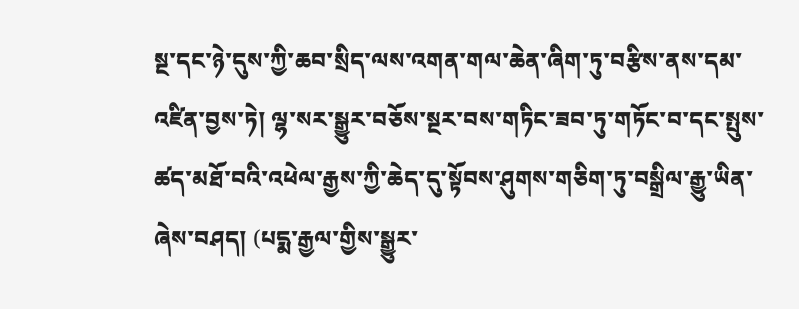སྔ་དང་ཉེ་དུས་ཀྱི་ཆབ་སྲིད་ལས་འགན་གལ་ཆེན་ཞིག་ཏུ་བརྩིས་ནས་དམ་འཛིན་བྱས་ཏེ། ལྷ་སར་སྒྱུར་བཅོས་སྔར་བས་གཏིང་ཟབ་ཏུ་གཏོང་བ་དང་སྤུས་ཚད་མཐོ་བའི་འཕེལ་རྒྱས་ཀྱི་ཆེད་དུ་སྟོབས་ཤུགས་གཅིག་ཏུ་བསྒྲིལ་རྒྱུ་ཡིན་ཞེས་བཤད། (པདྨ་རྒྱལ་གྱིས་སྒྱུར་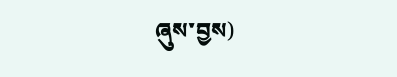ཞུས་བྱས)